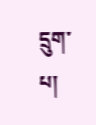དྲུག་པ།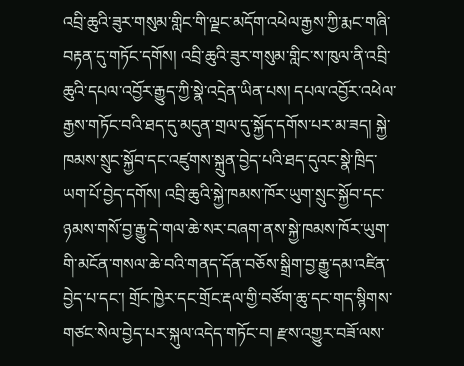འབྲི་ཆུའི་ཟུར་གསུམ་གླིང་གི་ལྗང་མདོག་འཕེལ་རྒྱས་ཀྱི་རྨང་གཞི་བརྟན་དུ་གཏོང་དགོས། འབྲི་ཆུའི་ཟུར་གསུམ་གླིང་ས་ཁུལ་ནི་འབྲི་ཆུའི་དཔལ་འབྱོར་རྒྱུད་ཀྱི་སྣེ་འདྲེན་ཡིན་པས། དཔལ་འབྱོར་འཕེལ་རྒྱས་གཏོང་བའི་ཐད་དུ་མདུན་གྲལ་དུ་སྐྱོད་དགོས་པར་མ་ཟད། སྐྱེ་ཁམས་སྲུང་སྐྱོབ་དང་འཛུགས་སྐྲུན་བྱེད་པའི་ཐད་དུའང་སྣེ་ཁྲིད་ཡག་པོ་བྱེད་དགོས། འབྲི་ཆུའི་སྐྱེ་ཁམས་ཁོར་ཡུག་སྲུང་སྐྱོབ་དང་ཉམས་གསོ་བྱ་རྒྱུ་དེ་གལ་ཆེ་སར་བཞག་ནས་སྐྱེ་ཁམས་ཁོར་ཡུག་གི་མངོན་གསལ་ཆེ་བའི་གནད་དོན་བཅོས་སྒྲིག་བྱ་རྒྱུ་དམ་འཛིན་བྱེད་པ་དང་། གྲོང་ཁྱེར་དང་གྲོང་རྡལ་གྱི་བཙོག་ཆུ་དང་གད་སྙིགས་གཙང་སེལ་བྱེད་པར་སྐུལ་འདེད་གཏོང་བ། རྫས་འགྱུར་བཟོ་ལས་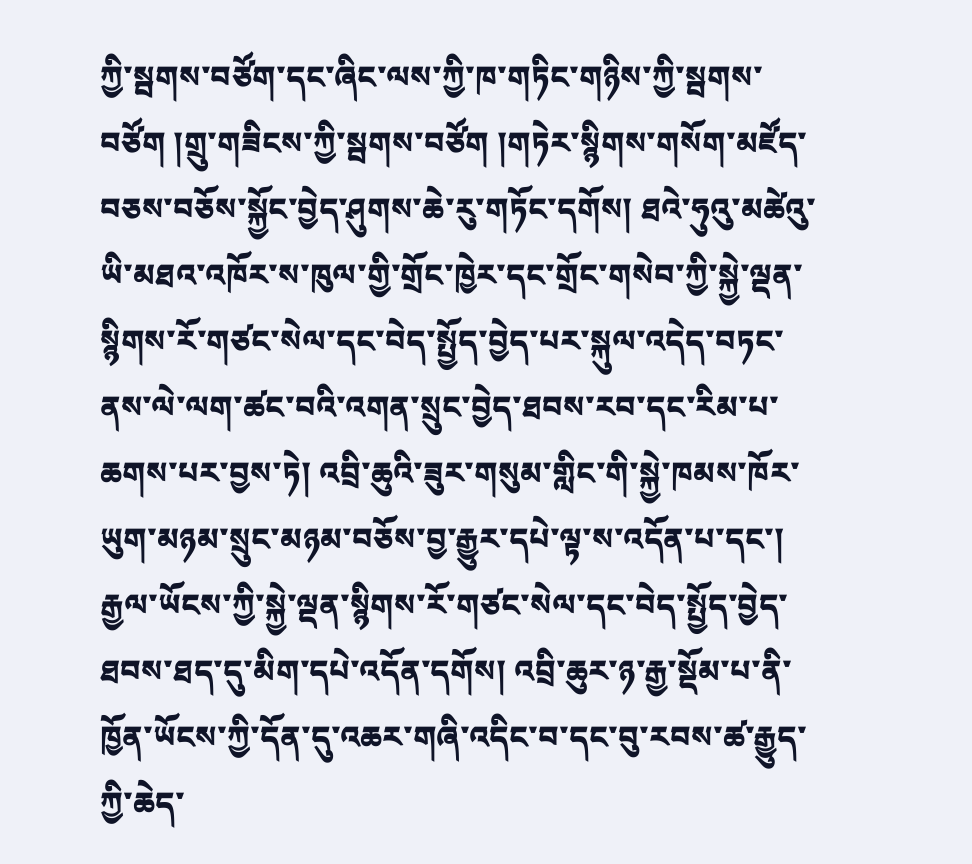ཀྱི་སྦགས་བཙོག་དང་ཞིང་ལས་ཀྱི་ཁ་གཏིང་གཉིས་ཀྱི་སྦགས་བཙོག །གྲུ་གཟིངས་ཀྱི་སྦགས་བཙོག །གཏེར་སྙིགས་གསོག་མཛོད་བཅས་བཅོས་སྐྱོང་བྱེད་ཤུགས་ཆེ་རུ་གཏོང་དགོས། ཐའེ་ཧུའུ་མཚེའུ་ཡི་མཐའ་འཁོར་ས་ཁུལ་གྱི་གྲོང་ཁྱེར་དང་གྲོང་གསེབ་ཀྱི་སྐྱེ་ལྡན་སྙིགས་རོ་གཙང་སེལ་དང་བེད་སྤྱོད་བྱེད་པར་སྐུལ་འདེད་བཏང་ནས་ལེ་ལག་ཚང་བའི་འགན་སྲུང་བྱེད་ཐབས་རབ་དང་རིམ་པ་ཆགས་པར་བྱས་ཏེ། འབྲི་ཆུའི་ཟུར་གསུམ་གླིང་གི་སྐྱེ་ཁམས་ཁོར་ཡུག་མཉམ་སྲུང་མཉམ་བཅོས་བྱ་རྒྱུར་དཔེ་ལྟ་ས་འདོན་པ་དང་། རྒྱལ་ཡོངས་ཀྱི་སྐྱེ་ལྡན་སྙིགས་རོ་གཙང་སེལ་དང་བེད་སྤྱོད་བྱེད་ཐབས་ཐད་དུ་མིག་དཔེ་འདོན་དགོས། འབྲི་ཆུར་ཉ་རྒྱ་སྡོམ་པ་ནི་ཁྱོན་ཡོངས་ཀྱི་དོན་དུ་འཆར་གཞི་འདིང་བ་དང་བུ་རབས་ཚ་རྒྱུད་ཀྱི་ཆེད་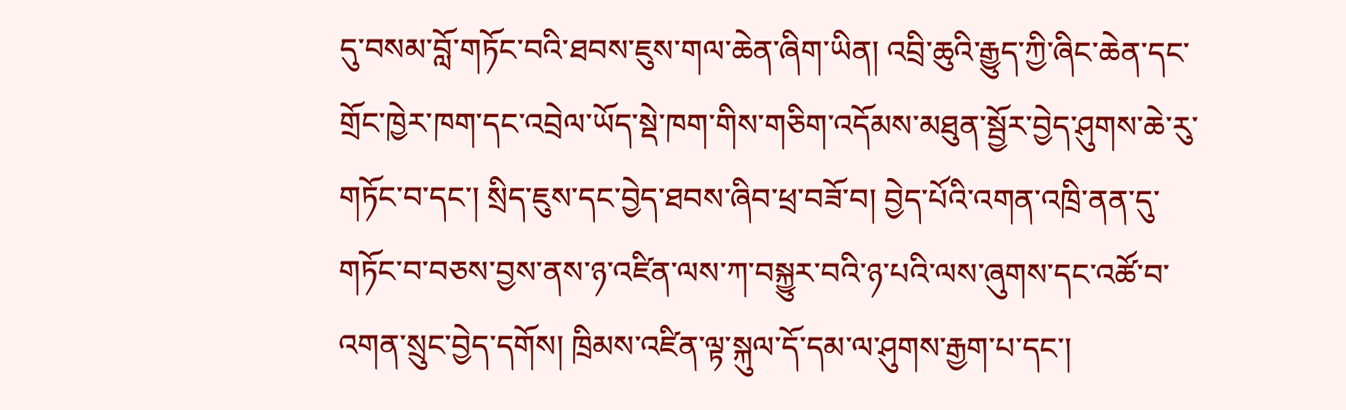དུ་བསམ་བློ་གཏོང་བའི་ཐབས་ཇུས་གལ་ཆེན་ཞིག་ཡིན། འབྲི་ཆུའི་རྒྱུད་ཀྱི་ཞིང་ཆེན་དང་གྲོང་ཁྱེར་ཁག་དང་འབྲེལ་ཡོད་སྡེ་ཁག་གིས་གཅིག་འདོམས་མཐུན་སྦྱོར་བྱེད་ཤུགས་ཆེ་རུ་གཏོང་བ་དང་། སྲིད་ཇུས་དང་བྱེད་ཐབས་ཞིབ་ཕྲ་བཟོ་བ། བྱེད་པོའི་འགན་འཁྲི་ནན་དུ་གཏོང་བ་བཅས་བྱས་ནས་ཉ་འཛིན་ལས་ཀ་བསྐྱུར་བའི་ཉ་པའི་ལས་ཞུགས་དང་འཚོ་བ་འགན་སྲུང་བྱེད་དགོས། ཁྲིམས་འཛིན་ལྟ་སྐུལ་དོ་དམ་ལ་ཤུགས་རྒྱག་པ་དང་།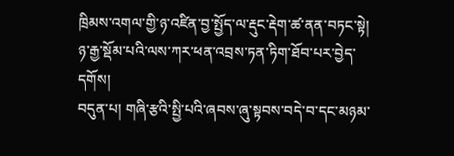ཁྲིམས་འགལ་གྱི་ཉ་འཛིན་བྱ་སྤྱོད་ལ་རྡུང་རྡེག་ཚ་ནན་བཏང་སྟེ། ཉ་རྒྱ་སྡོམ་པའི་ལས་ཀར་ཕན་འབྲས་ཏན་ཏིག་ཐོབ་པར་བྱེད་དགོས།
བདུན་པ། གཞི་རྩའི་སྤྱི་པའི་ཞབས་ཞུ་སྟབས་བདེ་བ་དང་མཉམ་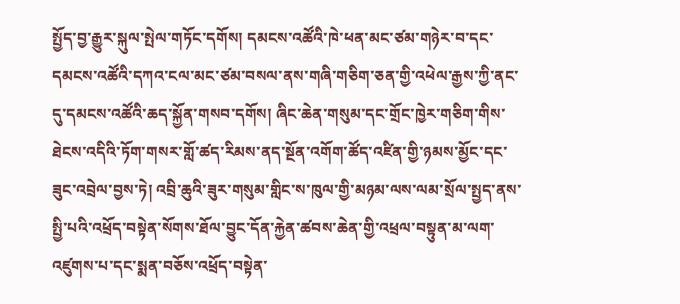སྤྱོད་བྱ་རྒྱུར་སྐུལ་སྤེལ་གཏོང་དགོས། དམངས་འཚོའི་ཁེ་ཕན་མང་ཙམ་གཉེར་བ་དང་དམངས་འཚོའི་དཀའ་ངལ་མང་ཙམ་བསལ་ནས་གཞི་གཅིག་ཅན་གྱི་འཕེལ་རྒྱས་ཀྱི་ནང་དུ་དམངས་འཚོའི་ཆད་སྐྱོན་གསབ་དགོས། ཞིང་ཆེན་གསུམ་དང་གྲོང་ཁྱེར་གཅིག་གིས་ཐེངས་འདིའི་ཏོག་གསར་གློ་ཚད་རིམས་ནད་སྔོན་འགོག་ཚོད་འཛིན་གྱི་ཉམས་མྱོང་དང་ཟུང་འབྲེལ་བྱས་ཏེ། འབྲི་ཆུའི་ཟུར་གསུམ་གླིང་ས་ཁུལ་གྱི་མཉམ་ལས་ལམ་སྲོལ་སྤྱད་ནས་སྤྱི་པའི་འཕྲོད་བསྟེན་སོགས་ཐོལ་བྱུང་དོན་རྐྱེན་ཚབས་ཆེན་གྱི་འཕྲལ་བསྟུན་མ་ལག་འཛུགས་པ་དང་སྨན་བཅོས་འཕྲོད་བསྟེན་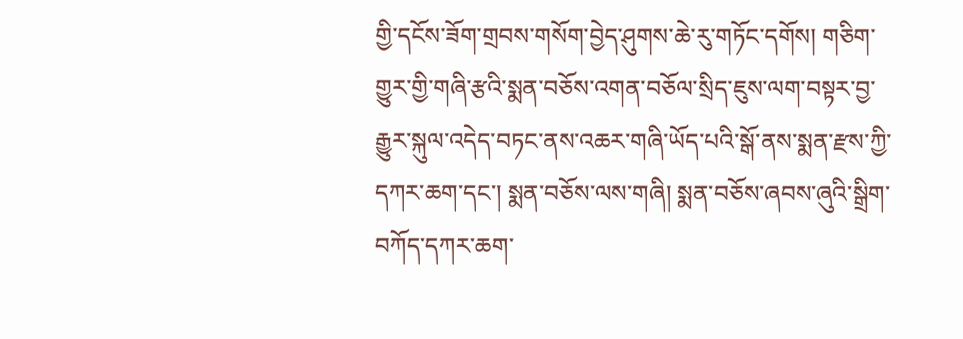གྱི་དངོས་ཟོག་གྲབས་གསོག་བྱེད་ཤུགས་ཆེ་རུ་གཏོང་དགོས། གཅིག་གྱུར་གྱི་གཞི་རྩའི་སྨན་བཅོས་འགན་བཅོལ་སྲིད་ཇུས་ལག་བསྟར་བྱ་རྒྱུར་སྐུལ་འདེད་བཏང་ནས་འཆར་གཞི་ཡོད་པའི་སྒོ་ནས་སྨན་རྫས་ཀྱི་དཀར་ཆག་དང་། སྨན་བཅོས་ལས་གཞི། སྨན་བཅོས་ཞབས་ཞུའི་སྒྲིག་བཀོད་དཀར་ཆག་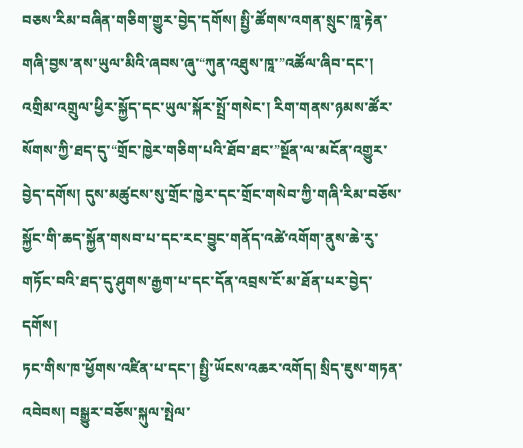བཅས་རིམ་བཞིན་གཅིག་གྱུར་བྱེད་དགོས། སྤྱི་ཚོགས་འགན་སྲུང་ཁཱ་རྟེན་གཞི་བྱས་ནས་ཡུལ་མིའི་ཞབས་ཞུ་“ཀུན་འཐུས་ཁཱ་”འཚོལ་ཞིབ་དང་། འགྲིམ་འགྲུལ་ཕྱིར་སྐྱོད་དང་ཡུལ་སྐོར་སྤྲོ་གསེང་། རིག་གནས་ཉམས་ཚོར་སོགས་ཀྱི་ཐད་དུ་“གྲོང་ཁྱེར་གཅིག་པའི་ཐོབ་ཐང་”སྔོན་ལ་མངོན་འགྱུར་བྱེད་དགོས། དུས་མཚུངས་སུ་གྲོང་ཁྱེར་དང་གྲོང་གསེབ་ཀྱི་གཞི་རིམ་བཅོས་སྐྱོང་གི་ཆད་སྐྱོན་གསབ་པ་དང་རང་བྱུང་གནོད་འཚེ་འགོག་ནུས་ཆེ་རུ་གཏོང་བའི་ཐད་དུ་ཤུགས་རྒྱག་པ་དང་དོན་འབྲས་ངོ་མ་ཐོན་པར་བྱེད་དགོས།
ཏང་གིས་ཁ་ཕྱོགས་འཛིན་པ་དང་། སྤྱི་ཡོངས་འཆར་འགོད། སྲིད་ཇུས་གཏན་འབེབས། བསྒྱུར་བཅོས་སྐུལ་སྤེལ་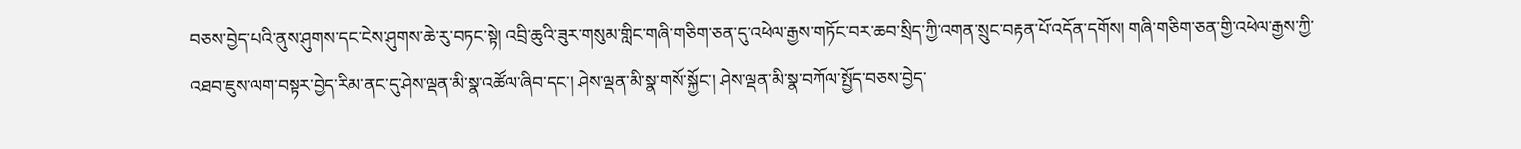བཅས་བྱེད་པའི་ནུས་ཤུགས་དང་ངེས་ཤུགས་ཆེ་རུ་བཏང་སྟེ། འབྲི་ཆུའི་ཟུར་གསུམ་གླིང་གཞི་གཅིག་ཅན་དུ་འཕེལ་རྒྱས་གཏོང་བར་ཆབ་སྲིད་ཀྱི་འགན་སྲུང་བརྟན་པོ་འདོན་དགོས། གཞི་གཅིག་ཅན་གྱི་འཕེལ་རྒྱས་ཀྱི་འཐབ་ཇུས་ལག་བསྟར་བྱེད་རིམ་ནང་དུ་ཤེས་ལྡན་མི་སྣ་འཚོལ་ཞིབ་དང་། ཤེས་ལྡན་མི་སྣ་གསོ་སྐྱོང་། ཤེས་ལྡན་མི་སྣ་བཀོལ་སྤྱོད་བཅས་བྱེད་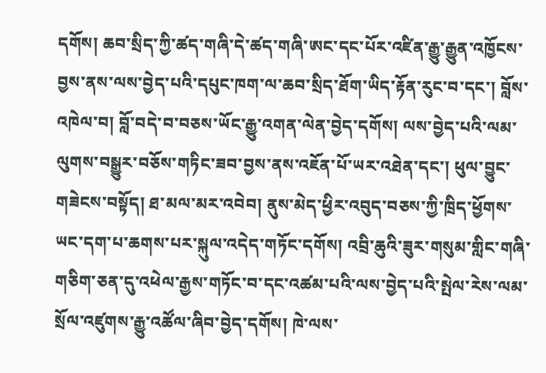དགོས། ཆབ་སྲིད་ཀྱི་ཚད་གཞི་དེ་ཚད་གཞི་ཨང་དང་པོར་འཛིན་རྒྱུ་རྒྱུན་འཁྱོངས་བྱས་ནས་ལས་བྱེད་པའི་དཔུང་ཁག་ལ་ཆབ་སྲིད་ཐོག་ཡིད་རྟོན་རུང་བ་དང་། བློས་འཁེལ་བ། བློ་བདེ་བ་བཅས་ཡོང་རྒྱུ་འགན་ལེན་བྱེད་དགོས། ལས་བྱེད་པའི་ལམ་ལུགས་བསྒྱུར་བཅོས་གཏིང་ཟབ་བྱས་ནས་འཇོན་པོ་ཡར་འཐེན་དང་། ཕུལ་བྱུང་གཟེངས་བསྟོད། ཐ་མལ་མར་འབེབ། ནུས་མེད་ཕྱིར་འབུད་བཅས་ཀྱི་ཁྲིད་ཕྱོགས་ཡང་དག་པ་ཆགས་པར་སྐུལ་འདེད་གཏོང་དགོས། འབྲི་ཆུའི་ཟུར་གསུམ་གླིང་གཞི་གཅིག་ཅན་དུ་འཕེལ་རྒྱས་གཏོང་བ་དང་འཚམ་པའི་ལས་བྱེད་པའི་སྤེལ་རེས་ལམ་སྲོལ་འཛུགས་རྒྱུ་འཚོལ་ཞིབ་བྱེད་དགོས། ཁེ་ལས་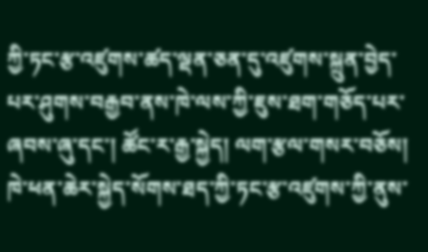ཀྱི་ཏང་རྩ་འཛུགས་ཚད་ལྡན་ཅན་དུ་འཛུགས་སྐྲུན་བྱེད་པར་ཤུགས་བརྒྱབ་ནས་ཁེ་ལས་ཀྱི་ཇུས་ཐག་གཅོད་པར་ཞབས་ཞུ་དང་། ཚོང་ར་རྒྱ་སྐྱེད། ལག་རྩལ་གསར་བཅོས། ཁེ་ཕན་ཆེར་སྐྱེད་སོགས་ཐད་ཀྱི་ཏང་རྩ་འཛུགས་ཀྱི་ནུས་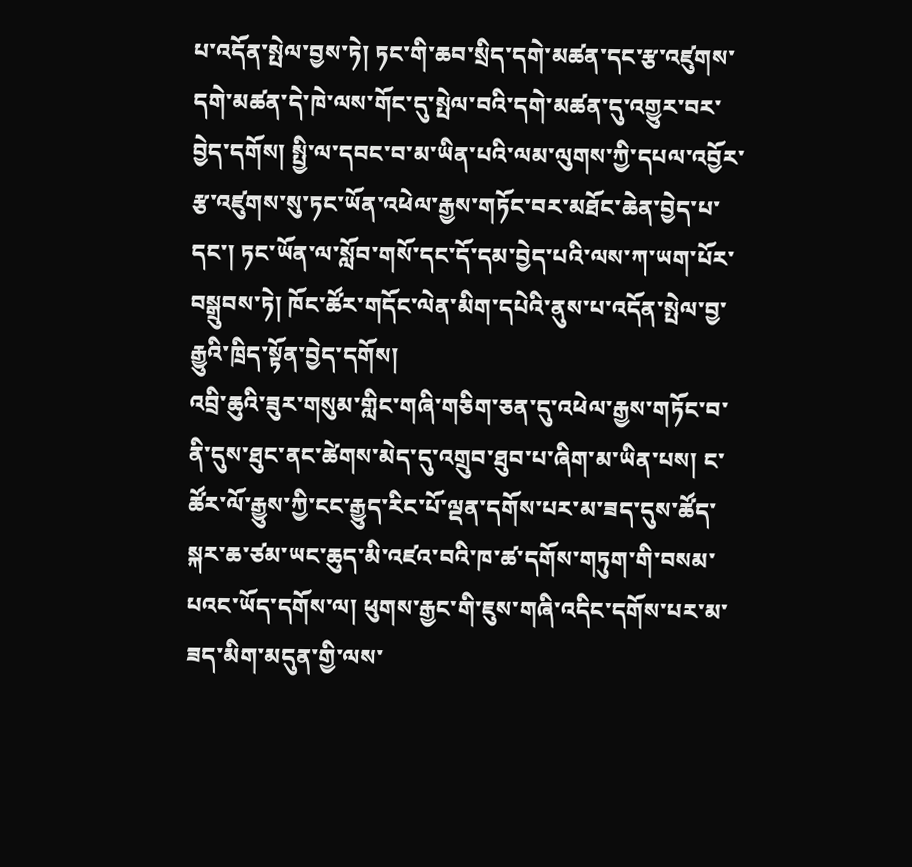པ་འདོན་སྤེལ་བྱས་ཏེ། ཏང་གི་ཆབ་སྲིད་དགེ་མཚན་དང་རྩ་འཛུགས་དགེ་མཚན་དེ་ཁེ་ལས་གོང་དུ་སྤེལ་བའི་དགེ་མཚན་དུ་འགྱུར་བར་བྱེད་དགོས། སྤྱི་ལ་དབང་བ་མ་ཡིན་པའི་ལམ་ལུགས་ཀྱི་དཔལ་འབྱོར་རྩ་འཛུགས་སུ་ཏང་ཡོན་འཕེལ་རྒྱས་གཏོང་བར་མཐོང་ཆེན་བྱེད་པ་དང་། ཏང་ཡོན་ལ་སློབ་གསོ་དང་དོ་དམ་བྱེད་པའི་ལས་ཀ་ཡག་པོར་བསྒྲུབས་ཏེ། ཁོང་ཚོར་གདོང་ལེན་མིག་དཔེའི་ནུས་པ་འདོན་སྤེལ་བྱ་རྒྱུའི་ཁྲིད་སྟོན་བྱེད་དགོས།
འབྲི་ཆུའི་ཟུར་གསུམ་གླིང་གཞི་གཅིག་ཅན་དུ་འཕེལ་རྒྱས་གཏོང་བ་ནི་དུས་ཐུང་ནང་ཚེགས་མེད་དུ་འགྲུབ་ཐུབ་པ་ཞིག་མ་ཡིན་པས། ང་ཚོར་ལོ་རྒྱུས་ཀྱི་ངང་རྒྱུད་རིང་པོ་ལྡན་དགོས་པར་མ་ཟད་དུས་ཚོད་སྐར་ཆ་ཙམ་ཡང་ཆུད་མི་འཛའ་བའི་ཁ་ཚ་དགོས་གཏུག་གི་བསམ་པའང་ཡོད་དགོས་ལ། ཕུགས་རྒྱང་གི་ཇུས་གཞི་འདིང་དགོས་པར་མ་ཟད་མིག་མདུན་གྱི་ལས་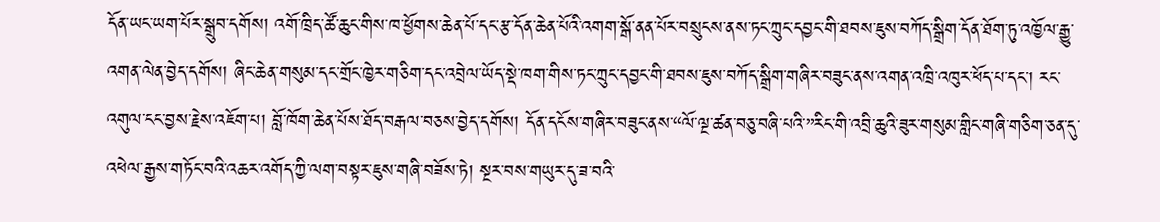དོན་ཡང་ཡག་པོར་སྒྲུབ་དགོས། འགོ་ཁྲིད་ཚོ་ཆུང་གིས་ཁ་ཕྱོགས་ཆེན་པོ་དང་རྩ་དོན་ཆེན་པོའི་འགག་སྒོ་ནན་པོར་བསྲུངས་ནས་ཏང་ཀྲུང་དབྱང་གི་ཐབས་ཇུས་བཀོད་སྒྲིག་དོན་ཐོག་ཏུ་འཁྱོལ་རྒྱུ་འགན་ལེན་བྱེད་དགོས། ཞིང་ཆེན་གསུམ་དང་གྲོང་ཁྱེར་གཅིག་དང་འབྲེལ་ཡོད་སྡེ་ཁག་གིས་ཏང་ཀྲུང་དབྱང་གི་ཐབས་ཇུས་བཀོད་སྒྲིག་གཞིར་བཟུང་ནས་འགན་འཁྲི་འཁུར་ཕོད་པ་དང་། རང་འགུལ་ངང་བྱས་རྗེས་འཇོག་པ། བློ་ཁོག་ཆེན་པོས་ཐོད་བརྒལ་བཅས་བྱེད་དགོས། དོན་དངོས་གཞིར་བཟུང་ནས་“ལོ་ལྔ་ཚན་བཅུ་བཞི་པའི་”རིང་གི་འབྲི་ཆུའི་ཟུར་གསུམ་གླིང་གཞི་གཅིག་ཅན་དུ་འཕེལ་རྒྱས་གཏོང་བའི་འཆར་འགོད་ཀྱི་ལག་བསྟར་ཇུས་གཞི་བཟོས་ཏེ། སྔར་བས་གཡུར་དུ་ཟ་བའི་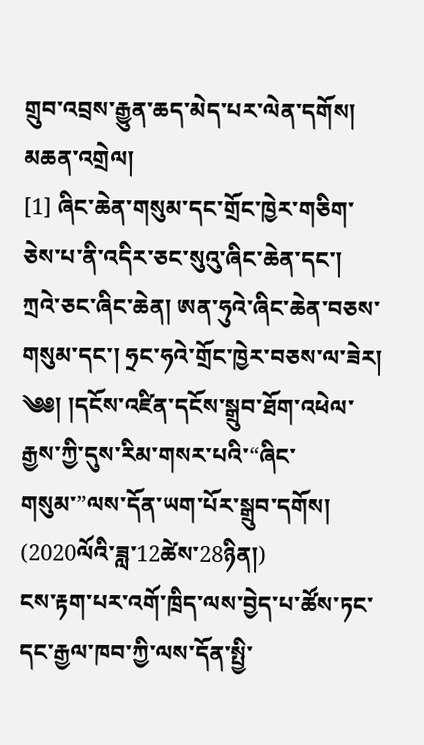གྲུབ་འབྲས་རྒྱུན་ཆད་མེད་པར་ལེན་དགོས།
མཆན་འགྲེལ།
[1] ཞིང་ཆེན་གསུམ་དང་གྲོང་ཁྱེར་གཅིག་ཅེས་པ་ནི་འདིར་ཅང་སུའུ་ཞིང་ཆེན་དང་། ཀྲའེ་ཅང་ཞིང་ཆེན། ཨན་ཧུའེ་ཞིང་ཆེན་བཅས་གསུམ་དང་། ཧྲང་ཧའེ་གྲོང་ཁྱེར་བཅས་ལ་ཟེར།
༄༅། །དངོས་འཛིན་དངོས་སྒྲུབ་ཐོག་འཕེལ་རྒྱས་ཀྱི་དུས་རིམ་གསར་པའི་“ཞིང་གསུམ་”ལས་དོན་ཡག་པོར་སྒྲུབ་དགོས།
(2020ལོའི་ཟླ་12ཚེས་28ཉིན།)
ངས་རྟག་པར་འགོ་ཁྲིད་ལས་བྱེད་པ་ཚོས་ཏང་དང་རྒྱལ་ཁབ་ཀྱི་ལས་དོན་སྤྱི་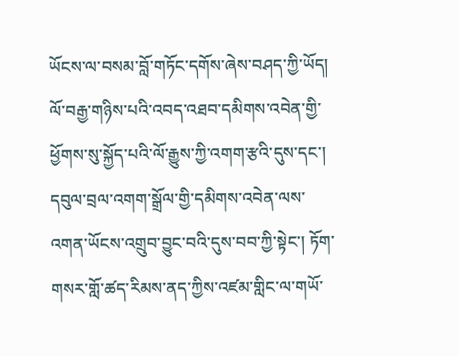ཡོངས་ལ་བསམ་བློ་གཏོང་དགོས་ཞེས་བཤད་ཀྱི་ཡོད། ལོ་བརྒྱ་གཉིས་པའི་འབད་འཐབ་དམིགས་འབེན་གྱི་ཕྱོགས་སུ་སྐྱོད་པའི་ལོ་རྒྱུས་ཀྱི་འགག་རྩའི་དུས་དང་། དབུལ་བྲལ་འགག་སྒྲོལ་གྱི་དམིགས་འབེན་ལས་འགན་ཡོངས་འགྲུབ་བྱུང་བའི་དུས་བབ་ཀྱི་སྟེང་། ཏོག་གསར་གློ་ཚད་རིམས་ནད་ཀྱིས་འཛམ་གླིང་ལ་གཡོ་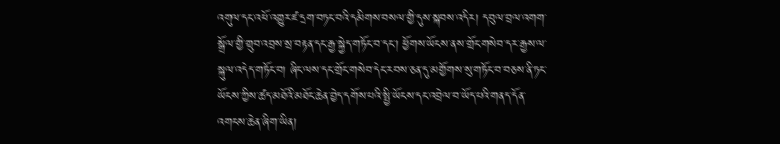འགུལ་དང་འཕོ་འགྱུར་ཛ་དྲག་བཏང་བའི་དམིགས་བསལ་གྱི་དུས་སྐབས་འདིར། དབུལ་བྲལ་འགག་སྒྲོལ་གྱི་གྲུབ་འབྲས་སྲ་བརྟན་དང་རྒྱ་སྐྱེད་གཏོང་བ་དང་། ཕྱོགས་ཡོངས་ནས་གྲོང་གསེབ་དར་རྒྱས་ལ་སྐུལ་འདེད་གཏོང་བ། ཞིང་ལས་དང་གྲོང་གསེབ་དེང་རབས་ཅན་དུ་མགྱོགས་སུ་གཏོང་བ་བཅས་ནི་ཏང་ཡོངས་ཀྱིས་ཚད་མཐོའི་མཐོང་ཆེན་བྱེད་དགོས་པའི་སྤྱི་ཡོངས་དང་འབྲེལ་བ་ཡོད་པའི་གནད་དོན་འགངས་ཆེན་ཞིག་ཡིན།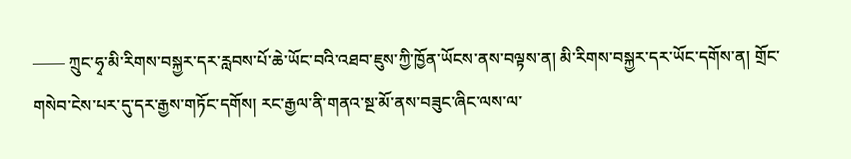—— ཀྲུང་ཧྭ་མི་རིགས་བསྐྱར་དར་རླབས་པོ་ཆེ་ཡོང་བའི་འཐབ་ཇུས་ཀྱི་ཁྱོན་ཡོངས་ནས་བལྟས་ན། མི་རིགས་བསྐྱར་དར་ཡོང་དགོས་ན། གྲོང་གསེབ་ངེས་པར་དུ་དར་རྒྱས་གཏོང་དགོས། རང་རྒྱལ་ནི་གནའ་སྔ་མོ་ནས་བཟུང་ཞིང་ལས་ལ་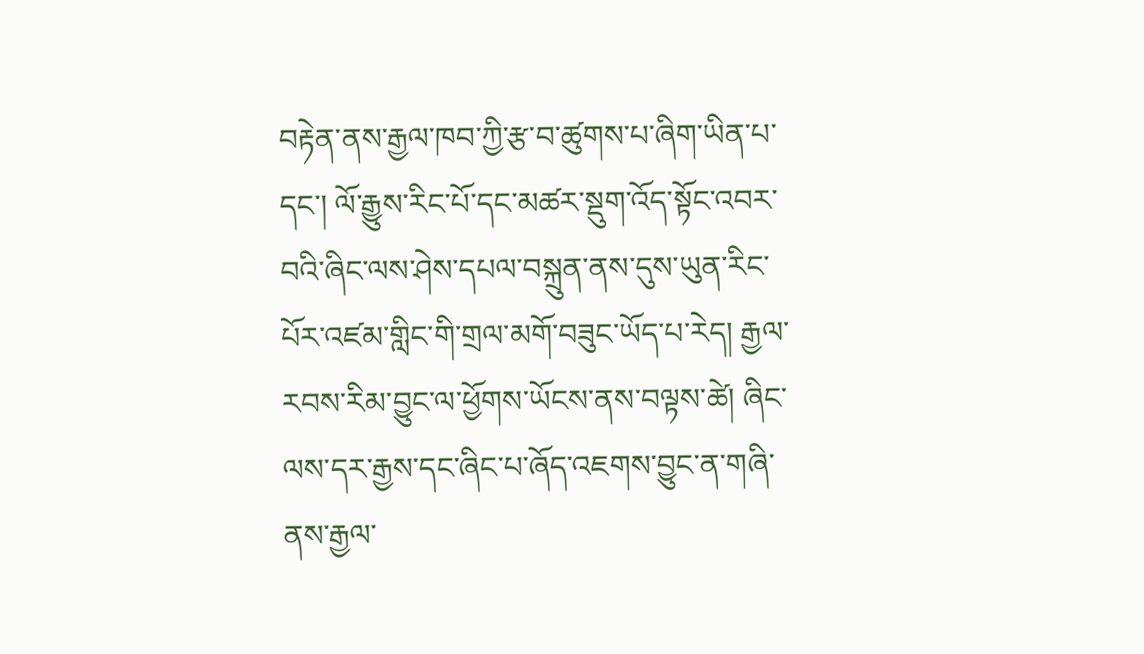བརྟེན་ནས་རྒྱལ་ཁབ་ཀྱི་རྩ་བ་ཚུགས་པ་ཞིག་ཡིན་པ་དང་། ལོ་རྒྱུས་རིང་པོ་དང་མཚར་སྡུག་འོད་སྟོང་འབར་བའི་ཞིང་ལས་ཤེས་དཔལ་བསྐྲུན་ནས་དུས་ཡུན་རིང་པོར་འཛམ་གླིང་གི་གྲལ་མགོ་བཟུང་ཡོད་པ་རེད། རྒྱལ་རབས་རིམ་བྱུང་ལ་ཕྱོགས་ཡོངས་ནས་བལྟས་ཚེ། ཞིང་ལས་དར་རྒྱས་དང་ཞིང་པ་ཞོད་འཇགས་བྱུང་ན་གཞི་ནས་རྒྱལ་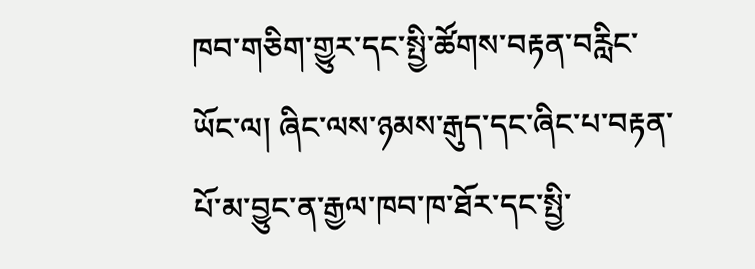ཁབ་གཅིག་གྱུར་དང་སྤྱི་ཚོགས་བརྟན་བརླིང་ཡོང་ལ། ཞིང་ལས་ཉམས་རྒུད་དང་ཞིང་པ་བརྟན་པོ་མ་བྱུང་ན་རྒྱལ་ཁབ་ཁ་ཐོར་དང་སྤྱི་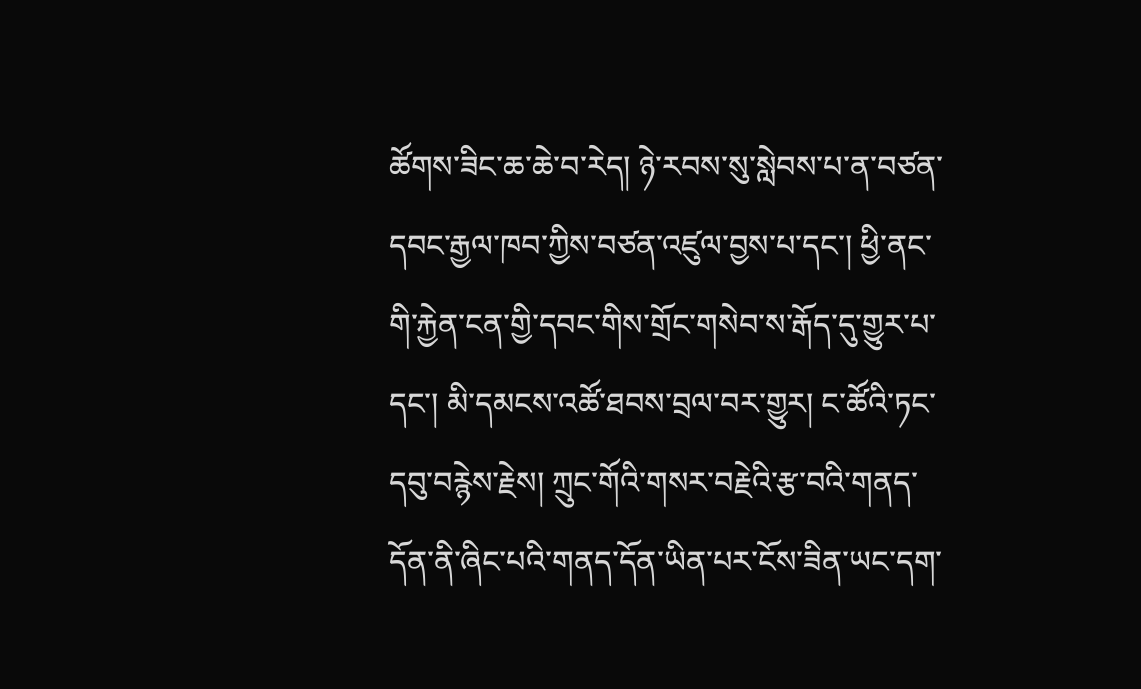ཚོགས་ཟིང་ཆ་ཆེ་བ་རེད། ཉེ་རབས་སུ་སླེབས་པ་ན་བཙན་དབང་རྒྱལ་ཁབ་ཀྱིས་བཙན་འཛུལ་བྱས་པ་དང་། ཕྱི་ནང་གི་རྐྱེན་ངན་གྱི་དབང་གིས་གྲོང་གསེབ་ས་རྒོད་དུ་གྱུར་པ་དང་། མི་དམངས་འཚོ་ཐབས་བྲལ་བར་གྱུར། ང་ཚོའི་ཏང་དབུ་བརྙེས་རྗེས། ཀྲུང་གོའི་གསར་བརྗེའི་རྩ་བའི་གནད་དོན་ནི་ཞིང་པའི་གནད་དོན་ཡིན་པར་ངོས་ཟིན་ཡང་དག་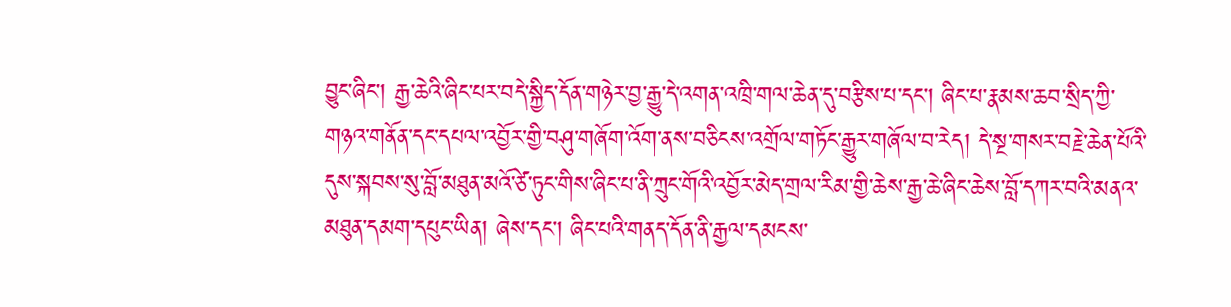བྱུང་ཞིང་། རྒྱ་ཆེའི་ཞིང་པར་བདེ་སྐྱིད་དོན་གཉེར་བྱ་རྒྱུ་དེ་འགན་འཁྲི་གལ་ཆེན་དུ་བརྩིས་པ་དང་། ཞིང་པ་རྣམས་ཆབ་སྲིད་ཀྱི་གཉའ་གནོན་དང་དཔལ་འབྱོར་གྱི་བཤུ་གཞོག་འོག་ནས་བཅིངས་འགྲོལ་གཏོང་རྒྱུར་གཞོལ་བ་རེད། དེ་སྔ་གསར་བརྗེ་ཆེན་པོའི་དུས་སྐབས་སུ་བློ་མཐུན་མའོ་ཙེ་ཏུང་གིས་ཞིང་པ་ནི་ཀྲུང་གོའི་འབྱོར་མེད་གྲལ་རིམ་གྱི་ཆེས་རྒྱ་ཆེ་ཞིང་ཆེས་བློ་དཀར་བའི་མནའ་མཐུན་དམག་དཔུང་ཡིན། ཞེས་དང་། ཞིང་པའི་གནད་དོན་ནི་རྒྱལ་དམངས་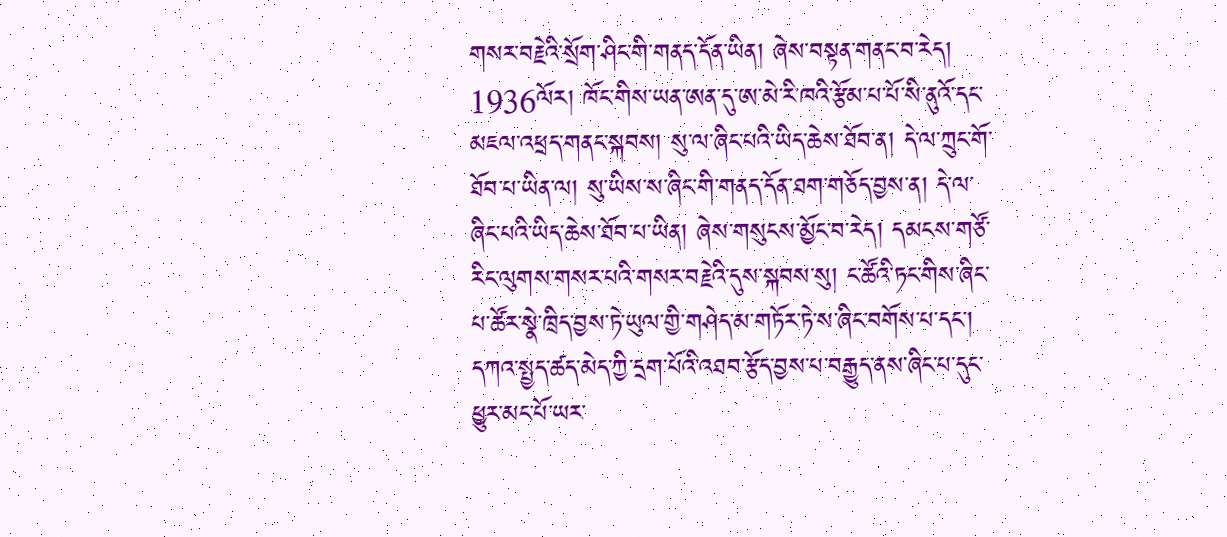གསར་བརྗེའི་སྲོག་ཤིང་གི་གནད་དོན་ཡིན། ཞེས་བསྟན་གནང་བ་རེད། 1936ལོར། ཁོང་གིས་ཡན་ཨན་དུ་ཨ་མེ་རི་ཁའི་རྩོམ་པ་པོ་སི་ནུའོ་དང་མཇལ་འཕྲད་གནང་སྐབས། སུ་ལ་ཞིང་པའི་ཡིད་ཆེས་ཐོབ་ན། དེ་ལ་ཀྲུང་གོ་ཐོབ་པ་ཡིན་ལ། སུ་ཡིས་ས་ཞིང་གི་གནད་དོན་ཐག་གཅོད་བྱས་ན། དེ་ལ་ཞིང་པའི་ཡིད་ཆེས་ཐོབ་པ་ཡིན། ཞེས་གསུངས་མྱོང་བ་རེད། དམངས་གཙོ་རིང་ལུགས་གསར་པའི་གསར་བརྗེའི་དུས་སྐབས་སུ། ང་ཚོའི་ཏང་གིས་ཞིང་པ་ཚོར་སྣེ་ཁྲིད་བྱས་ཏེ་ཡུལ་གྱི་གཤེད་མ་གཏོར་ཏེ་ས་ཞིང་བགོས་པ་དང་། དཀའ་སྤྱད་ཚད་མེད་ཀྱི་དྲག་པོའི་འཐབ་རྩོད་བྱས་པ་བརྒྱུད་ནས་ཞིང་པ་དུང་ཕྱུར་མང་པོ་ཡར་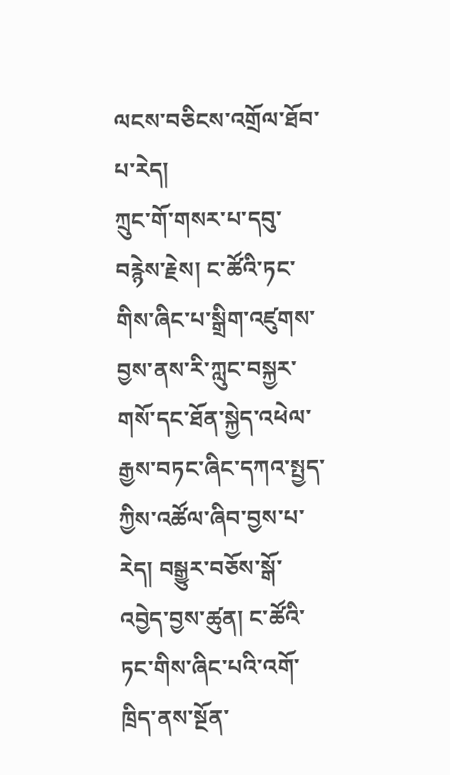ལངས་བཅིངས་འགྲོལ་ཐོབ་པ་རེད།
ཀྲུང་གོ་གསར་པ་དབུ་བརྙེས་རྗེས། ང་ཚོའི་ཏང་གིས་ཞིང་པ་སྒྲིག་འཛུགས་བྱས་ནས་རི་ཀླུང་བསྐྱར་གསོ་དང་ཐོན་སྐྱེད་འཕེལ་རྒྱས་བཏང་ཞིང་དཀའ་སྤྱད་ཀྱིས་འཚོལ་ཞིབ་བྱས་པ་རེད། བསྒྱུར་བཅོས་སྒོ་འབྱེད་བྱས་ཚུན། ང་ཚོའི་ཏང་གིས་ཞིང་པའི་འགོ་ཁྲིད་ནས་སྔོན་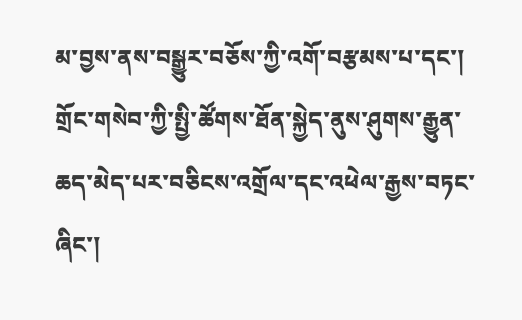མ་བྱས་ནས་བསྒྱུར་བཅོས་ཀྱི་འགོ་བརྩམས་པ་དང་། གྲོང་གསེབ་ཀྱི་སྤྱི་ཚོགས་ཐོན་སྐྱེད་ནུས་ཤུགས་རྒྱུན་ཆད་མེད་པར་བཅིངས་འགྲོལ་དང་འཕེལ་རྒྱས་བཏང་ཞིང་།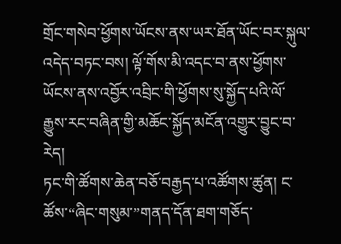གྲོང་གསེབ་ཕྱོགས་ཡོངས་ནས་ཡར་ཐོན་ཡོང་བར་སྐུལ་འདེད་བཏང་བས། ལྟོ་གོས་མི་འདང་བ་ནས་ཕྱོགས་ཡོངས་ནས་འབྱོར་འབྲིང་གི་ཕྱོགས་སུ་སྐྱོད་པའི་ལོ་རྒྱུས་རང་བཞིན་གྱི་མཆོང་སྐྱོད་མངོན་འགྱུར་བྱུང་བ་རེད།
ཏང་གི་ཚོགས་ཆེན་བཅོ་བརྒྱད་པ་འཚོགས་ཚུན། ང་ཚོས་“ཞིང་གསུམ་”གནད་དོན་ཐག་གཅོད་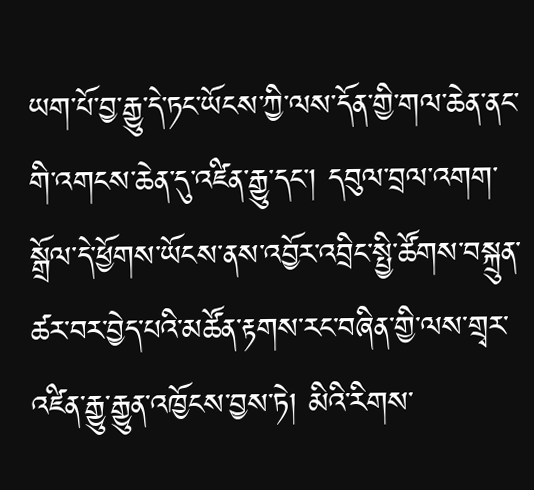ཡག་པོ་བྱ་རྒྱུ་དེ་ཏང་ཡོངས་ཀྱི་ལས་དོན་གྱི་གལ་ཆེན་ནང་གི་འགངས་ཆེན་དུ་འཛིན་རྒྱུ་དང་། དབུལ་བྲལ་འགག་སྒྲོལ་དེ་ཕྱོགས་ཡོངས་ནས་འབྱོར་འབྲིང་སྤྱི་ཚོགས་བསྐྲུན་ཚར་བར་བྱེད་པའི་མཚོན་རྟགས་རང་བཞིན་གྱི་ལས་གྲྭར་འཛིན་རྒྱུ་རྒྱུན་འཁྱོངས་བྱས་ཏེ། མིའི་རིགས་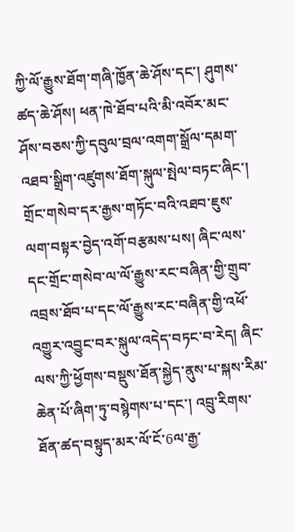ཀྱི་ལོ་རྒྱུས་ཐོག་གཞི་ཁྱོན་ཆེ་ཤོས་དང་། ཤུགས་ཚད་ཆེ་ཤོས། ཕན་ཁེ་ཐོབ་པའི་མི་འབོར་མང་ཤོས་བཅས་ཀྱི་དབུལ་བྲལ་འགག་སྒྲོལ་དམག་འཐབ་སྒྲིག་འཛུགས་ཐོག་སྐུལ་སྤེལ་བཏང་ཞིང་། གྲོང་གསེབ་དར་རྒྱས་གཏོང་བའི་འཐབ་ཇུས་ལག་བསྟར་བྱེད་འགོ་བརྩམས་པས། ཞིང་ལས་དང་གྲོང་གསེབ་ལ་ལོ་རྒྱུས་རང་བཞིན་གྱི་གྲུབ་འབྲས་ཐོབ་པ་དང་ལོ་རྒྱུས་རང་བཞིན་གྱི་འཕོ་འགྱུར་འབྱུང་བར་སྐུལ་འདེད་བཏང་བ་རེད། ཞིང་ལས་ཀྱི་ཕྱོགས་བསྡུས་ཐོན་སྐྱེད་ནུས་པ་སྐས་རིམ་ཆེན་པོ་ཞིག་ཏུ་བསྙེགས་པ་དང་། འབྲུ་རིགས་ཐོན་ཚད་བསྟུད་མར་ལོ་ངོ་6ལ་རྒྱ་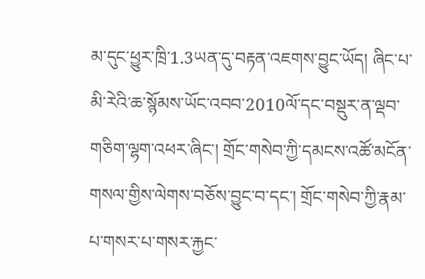མ་དུང་ཕྱུར་ཁྲི་1.3ཡན་དུ་བརྟན་འཇགས་བྱུང་ཡོད། ཞིང་པ་མི་རེའི་ཆ་སྙོམས་ཡོང་འབབ་2010ལོ་དང་བསྡུར་ན་ལྡབ་གཅིག་ལྷག་འཕར་ཞིང་། གྲོང་གསེབ་ཀྱི་དམངས་འཚོ་མངོན་གསལ་གྱིས་ལེགས་བཅོས་བྱུང་བ་དང་། གྲོང་གསེབ་ཀྱི་རྣམ་པ་གསར་པ་གསར་རྐྱང་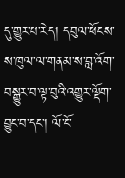དུ་གྱུར་པ་རེད། དབུལ་ཕོངས་ས་ཁུལ་ལ་གནམ་ས་བླ་འོག་བསྒྱུར་བ་ལྟ་བུའི་འགྱུར་ལྡོག་བྱུང་བ་དང་། ལོ་ངོ་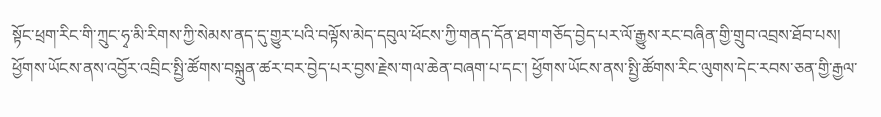སྟོང་ཕྲག་རིང་གི་ཀྲུང་ཧྭ་མི་རིགས་ཀྱི་སེམས་ནད་དུ་གྱུར་པའི་བལྟོས་མེད་དབུལ་ཕོངས་ཀྱི་གནད་དོན་ཐག་གཅོད་བྱེད་པར་ལོ་རྒྱུས་རང་བཞིན་གྱི་གྲུབ་འབྲས་ཐོབ་པས། ཕྱོགས་ཡོངས་ནས་འབྱོར་འབྲིང་སྤྱི་ཚོགས་བསྐྲུན་ཚར་བར་བྱེད་པར་བྱས་རྗེས་གལ་ཆེན་བཞག་པ་དང་། ཕྱོགས་ཡོངས་ནས་སྤྱི་ཚོགས་རིང་ལུགས་དེང་རབས་ཅན་གྱི་རྒྱལ་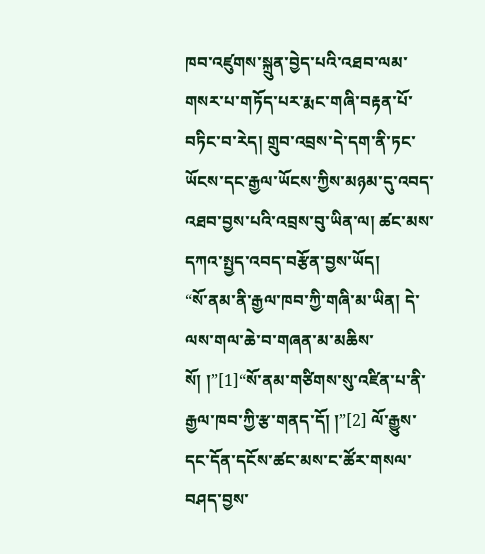ཁབ་འཛུགས་སྐྲུན་བྱེད་པའི་འཐབ་ལམ་གསར་པ་གཏོད་པར་རྨང་གཞི་བརྟན་པོ་བཏིང་བ་རེད། གྲུབ་འབྲས་དེ་དག་ནི་ཏང་ཡོངས་དང་རྒྱལ་ཡོངས་ཀྱིས་མཉམ་དུ་འབད་འཐབ་བྱས་པའི་འབྲས་བུ་ཡིན་ལ། ཚང་མས་དཀའ་སྤྱད་འབད་བརྩོན་བྱས་ཡོད།
“སོ་ནམ་ནི་རྒྱལ་ཁབ་ཀྱི་གཞི་མ་ཡིན། དེ་ལས་གལ་ཆེ་བ་གཞན་མ་མཆིས་སོ། །”[1]“སོ་ནམ་གཙིགས་སུ་འཛིན་པ་ནི་རྒྱལ་ཁབ་ཀྱི་རྩ་གནད་དོ། །”[2] ལོ་རྒྱུས་དང་དོན་དངོས་ཚང་མས་ང་ཚོར་གསལ་བཤད་བྱས་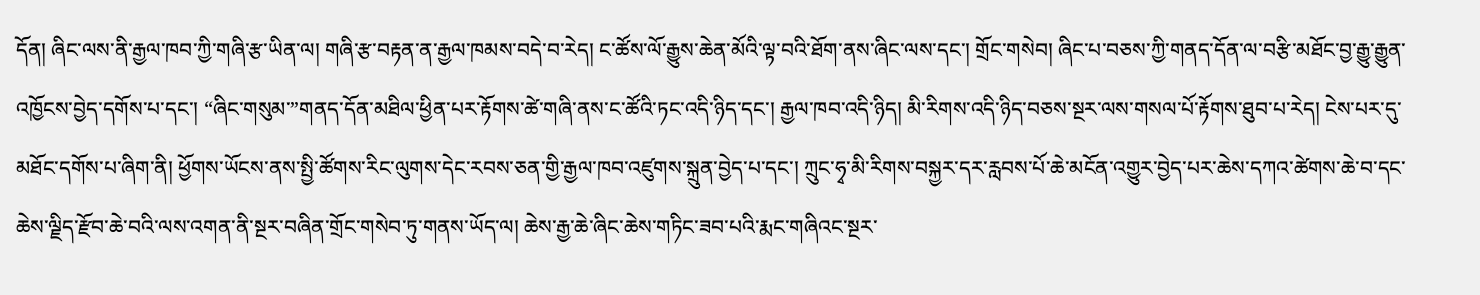དོན། ཞིང་ལས་ནི་རྒྱལ་ཁབ་ཀྱི་གཞི་རྩ་ཡིན་ལ། གཞི་རྩ་བརྟན་ན་རྒྱལ་ཁམས་བདེ་བ་རེད། ང་ཚོས་ལོ་རྒྱུས་ཆེན་མོའི་ལྟ་བའི་ཐོག་ནས་ཞིང་ལས་དང་། གྲོང་གསེབ། ཞིང་པ་བཅས་ཀྱི་གནད་དོན་ལ་བརྩི་མཐོང་བྱ་རྒྱུ་རྒྱུན་འཁྱོངས་བྱེད་དགོས་པ་དང་། “ཞིང་གསུམ་”གནད་དོན་མཐིལ་ཕྱིན་པར་རྟོགས་ཚེ་གཞི་ནས་ང་ཚོའི་ཏང་འདི་ཉིད་དང་། རྒྱལ་ཁབ་འདི་ཉིད། མི་རིགས་འདི་ཉིད་བཅས་སྔར་ལས་གསལ་པོ་རྟོགས་ཐུབ་པ་རེད། ངེས་པར་དུ་མཐོང་དགོས་པ་ཞིག་ནི། ཕྱོགས་ཡོངས་ནས་སྤྱི་ཚོགས་རིང་ལུགས་དེང་རབས་ཅན་གྱི་རྒྱལ་ཁབ་འཛུགས་སྐྲུན་བྱེད་པ་དང་། ཀྲུང་ཧྭ་མི་རིགས་བསྐྱར་དར་རླབས་པོ་ཆེ་མངོན་འགྱུར་བྱེད་པར་ཆེས་དཀའ་ཚེགས་ཆེ་བ་དང་ཆེས་ལྗིད་རྫོབ་ཆེ་བའི་ལས་འགན་ནི་སྔར་བཞིན་གྲོང་གསེབ་ཏུ་གནས་ཡོད་ལ། ཆེས་རྒྱ་ཆེ་ཞིང་ཆེས་གཏིང་ཟབ་པའི་རྨང་གཞིའང་སྔར་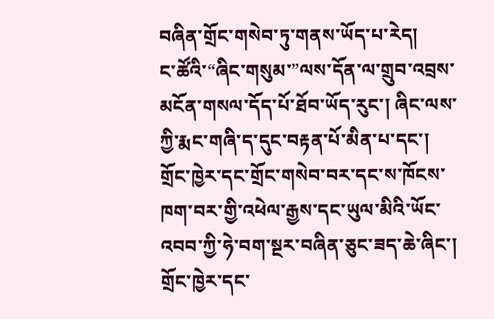བཞིན་གྲོང་གསེབ་ཏུ་གནས་ཡོད་པ་རེད།
ང་ཚོའི་“ཞིང་གསུམ་”ལས་དོན་ལ་གྲུབ་འབྲས་མངོན་གསལ་དོད་པོ་ཐོབ་ཡོད་རུང་། ཞིང་ལས་ཀྱི་རྨང་གཞི་ད་དུང་བརྟན་པོ་མིན་པ་དང་། གྲོང་ཁྱེར་དང་གྲོང་གསེབ་བར་དང་ས་ཁོངས་ཁག་བར་གྱི་འཕེལ་རྒྱས་དང་ཡུལ་མིའི་ཡོང་འབབ་ཀྱི་ཧེ་བག་སྔར་བཞིན་ཅུང་ཟད་ཆེ་ཞིང་། གྲོང་ཁྱེར་དང་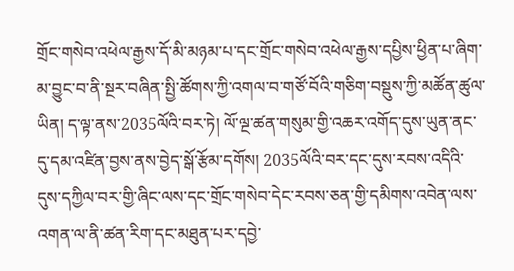གྲོང་གསེབ་འཕེལ་རྒྱས་དོ་མི་མཉམ་པ་དང་གྲོང་གསེབ་འཕེལ་རྒྱས་དཔྱིས་ཕྱིན་པ་ཞིག་མ་བྱུང་བ་ནི་སྔར་བཞིན་སྤྱི་ཚོགས་ཀྱི་འགལ་བ་གཙོ་བོའི་གཅིག་བསྡུས་ཀྱི་མཚོན་ཚུལ་ཡིན། ད་ལྟ་ནས་2035ལོའི་བར་ཏེ། ལོ་ལྔ་ཚན་གསུམ་གྱི་འཆར་འགོད་དུས་ཡུན་ནང་དུ་དམ་འཛིན་བྱས་ནས་བྱེད་སྒོ་རྩོམ་དགོས། 2035ལོའི་བར་དང་དུས་རབས་འདིའི་དུས་དཀྱིལ་བར་གྱི་ཞིང་ལས་དང་གྲོང་གསེབ་དེང་རབས་ཅན་གྱི་དམིགས་འབེན་ལས་འགན་ལ་ནི་ཚན་རིག་དང་མཐུན་པར་དབྱེ་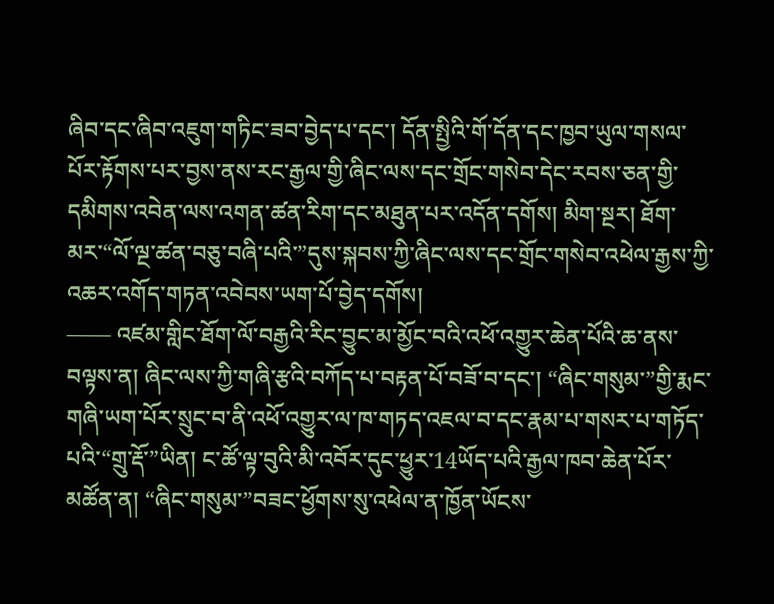ཞིབ་དང་ཞིབ་འཇུག་གཏིང་ཟབ་བྱེད་པ་དང་། དོན་སྤྱིའི་གོ་དོན་དང་ཁྱབ་ཡུལ་གསལ་པོར་རྟོགས་པར་བྱས་ནས་རང་རྒྱལ་གྱི་ཞིང་ལས་དང་གྲོང་གསེབ་དེང་རབས་ཅན་གྱི་དམིགས་འབེན་ལས་འགན་ཚན་རིག་དང་མཐུན་པར་འདོན་དགོས། མིག་སྔར། ཐོག་མར་“ལོ་ལྔ་ཚན་བཅུ་བཞི་པའི་”དུས་སྐབས་ཀྱི་ཞིང་ལས་དང་གྲོང་གསེབ་འཕེལ་རྒྱས་ཀྱི་འཆར་འགོད་གཏན་འབེབས་ཡག་པོ་བྱེད་དགོས།
—— འཛམ་གླིང་ཐོག་ལོ་བརྒྱའི་རིང་བྱུང་མ་མྱོང་བའི་འཕོ་འགྱུར་ཆེན་པོའི་ཆ་ནས་བལྟས་ན། ཞིང་ལས་ཀྱི་གཞི་རྩའི་བཀོད་པ་བརྟན་པོ་བཟོ་བ་དང་། “ཞིང་གསུམ་”གྱི་རྨང་གཞི་ཡག་པོར་སྲུང་བ་ནི་འཕོ་འགྱུར་ལ་ཁ་གཏད་འཇལ་བ་དང་རྣམ་པ་གསར་པ་གཏོད་པའི་“གྲུ་རྡོ་”ཡིན། ང་ཚོ་ལྟ་བུའི་མི་འབོར་དུང་ཕྱུར་14ཡོད་པའི་རྒྱལ་ཁབ་ཆེན་པོར་མཚོན་ན། “ཞིང་གསུམ་”བཟང་ཕྱོགས་སུ་འཕེལ་ན་ཁྱོན་ཡོངས་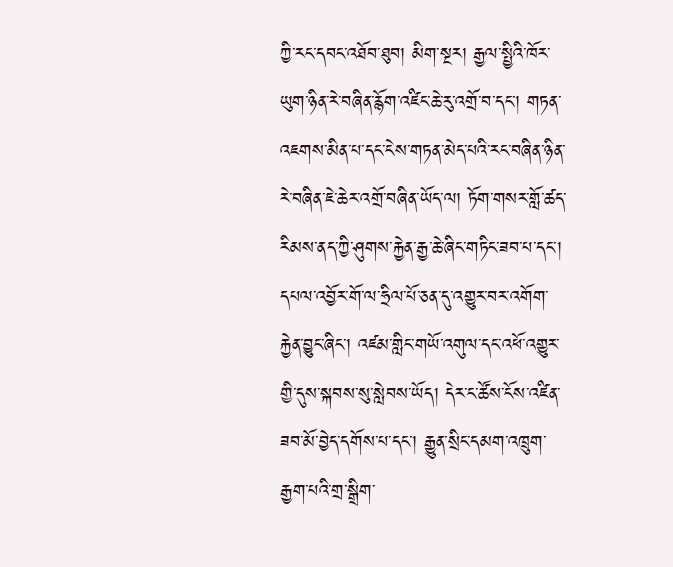ཀྱི་རང་དབང་འཐོབ་ཐུབ། མིག་སྔར། རྒྱལ་སྤྱིའི་ཁོར་ཡུག་ཉིན་རེ་བཞིན་རྙོག་འཛིང་ཆེ་རུ་འགྲོ་བ་དང་། གཏན་འཇགས་མིན་པ་དང་ངེས་གཏན་མེད་པའི་རང་བཞིན་ཉིན་རེ་བཞིན་ཇེ་ཆེར་འགྲོ་བཞིན་ཡོད་ལ། ཏོག་གསར་གློ་ཚད་རིམས་ནད་ཀྱི་ཤུགས་རྐྱེན་རྒྱ་ཆེ་ཞིང་གཏིང་ཟབ་པ་དང་། དཔལ་འབྱོར་གོ་ལ་ཧྲིལ་པོ་ཅན་དུ་འགྱུར་བར་འགོག་རྐྱེན་བྱུང་ཞིང་། འཛམ་གླིང་གཡོ་འགུལ་དང་འཕོ་འགྱུར་གྱི་དུས་སྐབས་སུ་སླེབས་ཡོད། དེར་ང་ཚོས་ངོས་འཛིན་ཟབ་མོ་བྱེད་དགོས་པ་དང་། རྒྱུན་སྲིང་དམག་འཁྲུག་རྒྱག་པའི་གྲ་སྒྲིག་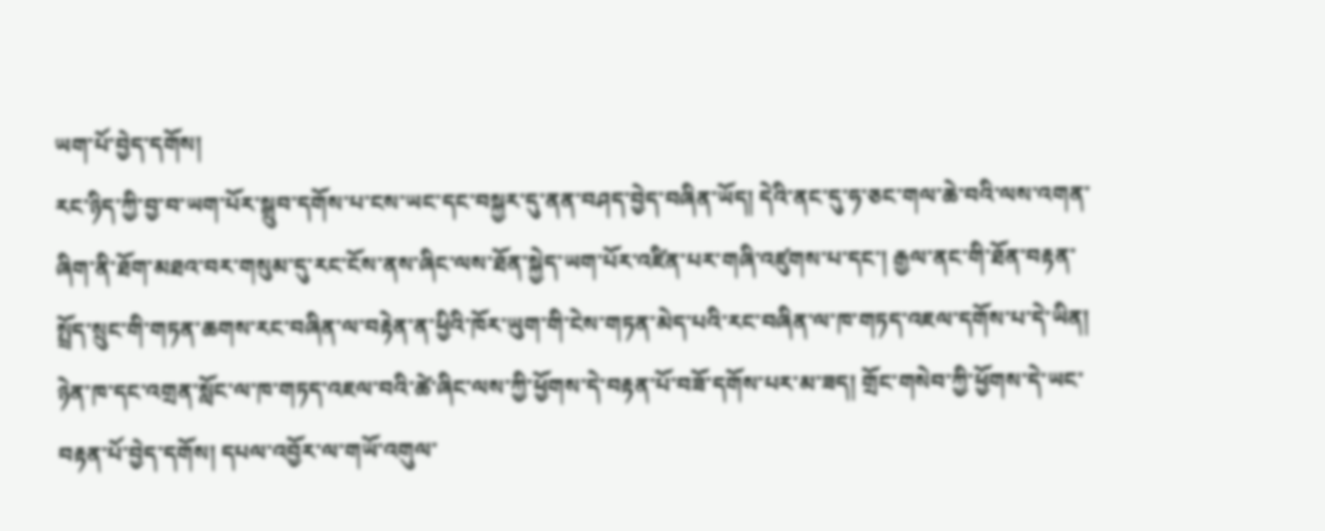ཡག་པོ་བྱེད་དགོས།
རང་ཉིད་ཀྱི་བྱ་བ་ཡག་པོར་སྒྲུབ་དགོས་པ་ངས་ཡང་དང་བསྐྱར་དུ་ནན་བཤད་བྱེད་བཞིན་ཡོད། དེའི་ནང་དུ་ཧ་ཅང་གལ་ཆེ་བའི་ལས་འགན་ཞིག་ནི་ཐོག་མཐའ་བར་གསུམ་དུ་རང་ངོས་ནས་ཞིང་ལས་ཐོན་སྐྱེད་ཡག་པོར་འཛིན་པར་གཞི་འཛུགས་པ་དང་། རྒྱལ་ནང་གི་ཐོན་བརྟན་སྤྲོད་སྲུང་གི་གཏན་ཆགས་རང་བཞིན་ལ་བརྟེན་ན་ཕྱིའི་ཁོར་ཡུག་གི་ངེས་གཏན་མེད་པའི་རང་བཞིན་ལ་ཁ་གཏད་འཇལ་དགོས་པ་དེ་ཡིན།
ཉེན་ཁ་དང་འགྲན་སློང་ལ་ཁ་གཏད་འཇལ་བའི་ཚེ་ཞིང་ལས་ཀྱི་ཕྱོགས་དེ་བརྟན་པོ་བཟོ་དགོས་པར་མ་ཟད། གྲོང་གསེབ་ཀྱི་ཕྱོགས་དེ་ཡང་བརྟན་པོ་བྱེད་དགོས། དཔལ་འབྱོར་ལ་གཡོ་འགུལ་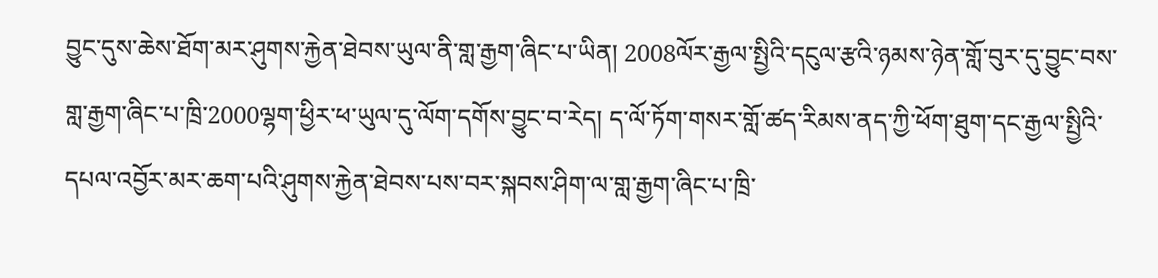བྱུང་དུས་ཆེས་ཐོག་མར་ཤུགས་རྐྱེན་ཐེབས་ཡུལ་ནི་གླ་རྒྱག་ཞིང་པ་ཡིན། 2008ལོར་རྒྱལ་སྤྱིའི་དངུལ་རྩའི་ཉམས་ཉེན་གློ་བུར་དུ་བྱུང་བས་གླ་རྒྱག་ཞིང་པ་ཁྲི་2000ལྷག་ཕྱིར་ཕ་ཡུལ་དུ་ལོག་དགོས་བྱུང་བ་རེད། ད་ལོ་ཏོག་གསར་གློ་ཚད་རིམས་ནད་ཀྱི་ཕོག་ཐུག་དང་རྒྱལ་སྤྱིའི་དཔལ་འབྱོར་མར་ཆག་པའི་ཤུགས་རྐྱེན་ཐེབས་པས་བར་སྐབས་ཤིག་ལ་གླ་རྒྱག་ཞིང་པ་ཁྲི་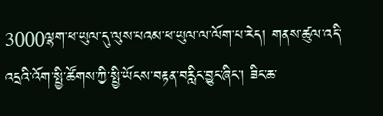3000ལྷག་ཕ་ཡུལ་དུ་ལུས་པའམ་ཕ་ཡུལ་ལ་ལོག་པ་རེད། གནས་ཚུལ་འདི་འདྲའི་འོག་སྤྱི་ཚོགས་ཀྱི་སྤྱི་ཡོངས་བརྟན་བརླིང་བྱུང་ཞིང་། ཟིང་ཆ་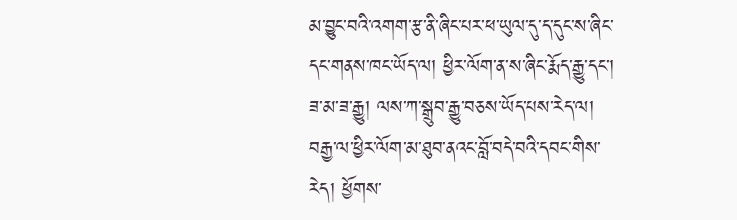མ་བྱུང་བའི་འགག་རྩ་ནི་ཞིང་པར་ཕ་ཡུལ་དུ་ད་དུང་ས་ཞིང་དང་གནས་ཁང་ཡོད་ལ། ཕྱིར་ལོག་ན་ས་ཞིང་རྨོད་རྒྱུ་དང་། ཟ་མ་ཟ་རྒྱུ། ལས་ཀ་སྒྲུབ་རྒྱུ་བཅས་ཡོད་པས་རེད་ལ། བརྒྱ་ལ་ཕྱིར་ལོག་མ་ཐུབ་ནའང་བློ་བདེ་བའི་དབང་གིས་རེད། ཕྱོགས་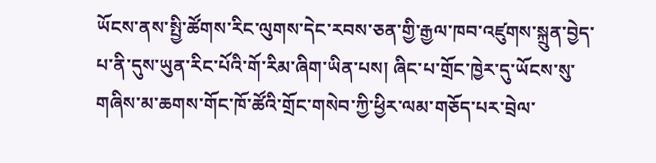ཡོངས་ནས་སྤྱི་ཚོགས་རིང་ལུགས་དེང་རབས་ཅན་གྱི་རྒྱལ་ཁབ་འཛུགས་སྐྲུན་བྱེད་པ་ནི་དུས་ཡུན་རིང་པོའི་གོ་རིམ་ཞིག་ཡིན་པས། ཞིང་པ་གྲོང་ཁྱེར་དུ་ཡོངས་སུ་གཞིས་མ་ཆགས་གོང་ཁོ་ཚོའི་གྲོང་གསེབ་ཀྱི་ཕྱིར་ལམ་གཅོད་པར་བྲེལ་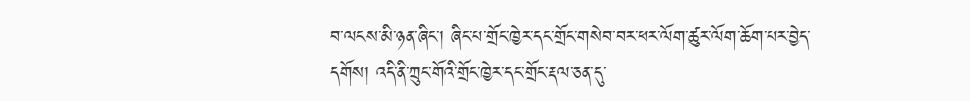བ་ལངས་མི་ཉན་ཞིང་། ཞིང་པ་གྲོང་ཁྱེར་དང་གྲོང་གསེབ་བར་ཕར་ལོག་ཚུར་ལོག་ཆོག་པར་བྱེད་དགོས། འདི་ནི་ཀྲུང་གོའི་གྲོང་ཁྱེར་དང་གྲོང་རྡལ་ཅན་དུ་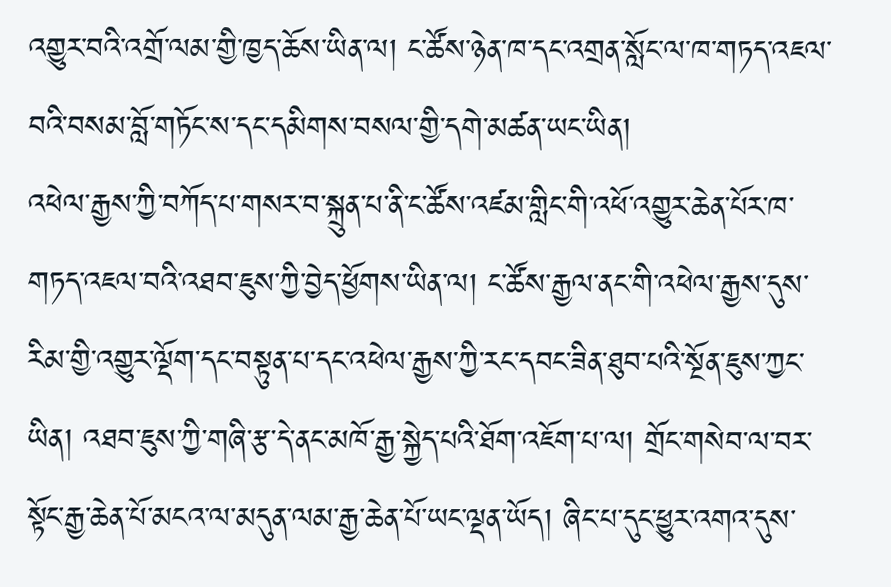འགྱུར་བའི་འགྲོ་ལམ་གྱི་ཁྱད་ཆོས་ཡིན་ལ། ང་ཚོས་ཉེན་ཁ་དང་འགྲན་སློང་ལ་ཁ་གཏད་འཇལ་བའི་བསམ་བློ་གཏོང་ས་དང་དམིགས་བསལ་གྱི་དགེ་མཚན་ཡང་ཡིན།
འཕེལ་རྒྱས་ཀྱི་བཀོད་པ་གསར་བ་སྐྲུན་པ་ནི་ང་ཚོས་འཛམ་གླིང་གི་འཕོ་འགྱུར་ཆེན་པོར་ཁ་གཏད་འཇལ་བའི་འཐབ་ཇུས་ཀྱི་བྱེད་ཕྱོགས་ཡིན་ལ། ང་ཚོས་རྒྱལ་ནང་གི་འཕེལ་རྒྱས་དུས་རིམ་གྱི་འགྱུར་ལྡོག་དང་བསྟུན་པ་དང་འཕེལ་རྒྱས་ཀྱི་རང་དབང་ཟིན་ཐུབ་པའི་སྔོན་ཇུས་ཀྱང་ཡིན། འཐབ་ཇུས་ཀྱི་གཞི་རྩ་དེ་ནང་མཁོ་རྒྱ་སྐྱེད་པའི་ཐོག་འཇོག་པ་ལ། གྲོང་གསེབ་ལ་བར་སྟོང་རྒྱ་ཆེན་པོ་མངའ་ལ་མདུན་ལམ་རྒྱ་ཆེན་པོ་ཡང་ལྡན་ཡོད། ཞིང་པ་དུང་ཕྱུར་འགའ་དུས་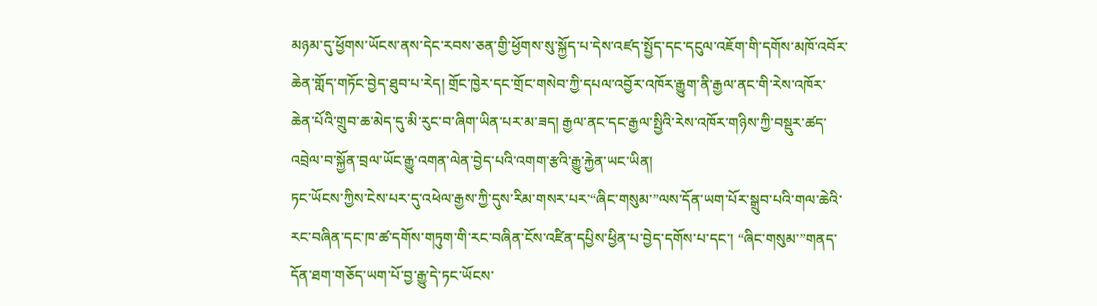མཉམ་དུ་ཕྱོགས་ཡོངས་ནས་དེང་རབས་ཅན་གྱི་ཕྱོགས་སུ་སྐྱོད་པ་དེས་འཛད་སྤྱོད་དང་དངུལ་འཇོག་གི་དགོས་མཁོ་འབོར་ཆེན་གློད་གཏོང་བྱེད་ཐུབ་པ་རེད། གྲོང་ཁྱེར་དང་གྲོང་གསེབ་ཀྱི་དཔལ་འབྱོར་འཁོར་རྒྱུག་ནི་རྒྱལ་ནང་གི་རེས་འཁོར་ཆེན་པོའི་གྲུབ་ཆ་མེད་དུ་མི་རུང་བ་ཞིག་ཡིན་པར་མ་ཟད། རྒྱལ་ནང་དང་རྒྱལ་སྤྱིའི་རེས་འཁོར་གཉིས་ཀྱི་བསྡུར་ཚད་འབྲེལ་བ་སྐྱོན་བྲལ་ཡོང་རྒྱུ་འགན་ལེན་བྱེད་པའི་འགག་རྩའི་རྒྱུ་རྐྱེན་ཡང་ཡིན།
ཏང་ཡོངས་ཀྱིས་ངེས་པར་དུ་འཕེལ་རྒྱས་ཀྱི་དུས་རིམ་གསར་པར་“ཞིང་གསུམ་”ལས་དོན་ཡག་པོར་སྒྲུབ་པའི་གལ་ཆེའི་རང་བཞིན་དང་ཁ་ཚ་དགོས་གཏུག་གི་རང་བཞིན་ངོས་འཛིན་དཔྱིས་ཕྱིན་པ་བྱེད་དགོས་པ་དང་། “ཞིང་གསུམ་”གནད་དོན་ཐག་གཅོད་ཡག་པོ་བྱ་རྒྱུ་དེ་ཏང་ཡོངས་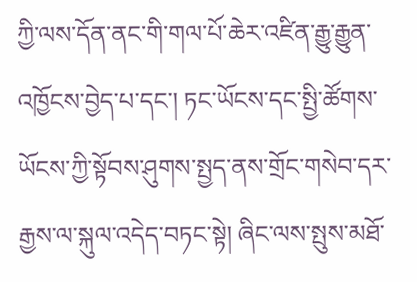ཀྱི་ལས་དོན་ནང་གི་གལ་པོ་ཆེར་འཛིན་རྒྱུ་རྒྱུན་འཁྱོངས་བྱེད་པ་དང་། ཏང་ཡོངས་དང་སྤྱི་ཚོགས་ཡོངས་ཀྱི་སྟོབས་ཤུགས་སྤྱད་ནས་གྲོང་གསེབ་དར་རྒྱས་ལ་སྐུལ་འདེད་བཏང་སྟེ། ཞིང་ལས་སྤུས་མཐོ་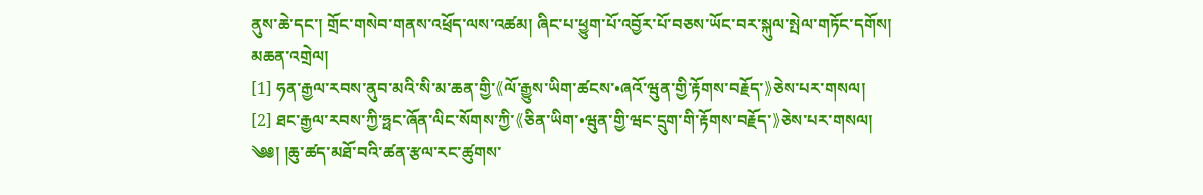ནུས་ཆེ་དང་། གྲོང་གསེབ་གནས་འཕྲོད་ལས་འཚམ། ཞིང་པ་ཕྱུག་པོ་འབྱོར་པོ་བཅས་ཡོང་བར་སྐུལ་སྤེལ་གཏོང་དགོས།
མཆན་འགྲེལ།
[1] ཧན་རྒྱལ་རབས་ནུབ་མའི་སི་མ་ཆན་གྱི་《ལོ་རྒྱུས་ཡིག་ཚངས་•ཞའོ་ཝུན་གྱི་རྟོགས་བརྗོད་》ཅེས་པར་གསལ།
[2] ཐང་རྒྱལ་རབས་ཀྱི་ཧྥང་ཞོན་ལིང་སོགས་ཀྱི་《ཅིན་ཡིག་•ཝུན་གྱི་ཝང་དྲུག་གི་རྟོགས་བརྗོད་》ཅེས་པར་གསལ།
༄༅། །ཆུ་ཚད་མཐོ་བའི་ཚན་རྩལ་རང་ཚུགས་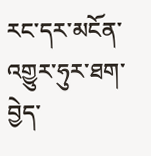རང་དར་མངོན་འགྱུར་ཧུར་ཐག་བྱེད་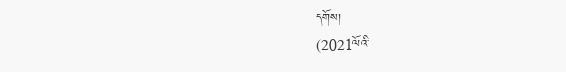དགོས།
(2021ལོའི་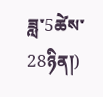ཟླ་5ཚེས་28ཉིན།)